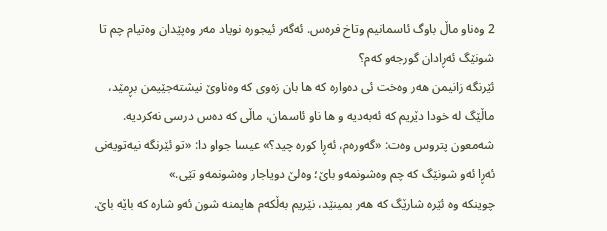2 وەناو ماڵ باوگ ئاسمانیم وتاخ فرەس. ئەگەر ئیجوره نویاد مەر وەپێدان وەتیام چم تا شونێگ ئەڕادان گورجەو کەم؟
ئێرنگه زانیمن هەر وەخت ئی دەواره که ها بان زەوی که وەناوێ نیشتەجێیمن بڕمێد، ماڵێگ له خودا دێریم که ئەبەدیه و ها ناو ئاسمان، ماڵی که دەس درسی نەکردیه.
شەمعون پتروس وەت: «گەورەم، ئەڕا کوره چید؟» عیسا جواو دا: «تو ئێرنگه نیەتویەنی ئەڕا ئەو شونێگ که چم وەشونمەو باێ؛ وەلێ دویاجار وەشونمەو تێی.»
چوینکه وه ئێره شارێگ که هەر بمینێد، نێریم بەڵکەم هایمنه شون ئەو شاره که باێه باێ.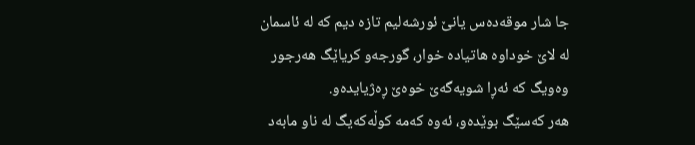جا شار موقەدەس یانێ ئورشەلیم تازه دیم که له ئاسمان له لاێ خوداوه هاتیاده خوار، گورجەو کریاێگ هەرجور وەویگ که ئەڕا شویەگەێ خوەێ ڕەژیایدەو.
هەر کەسێگ بوێدەو، ئەوه کەمه کوڵەکەیگ له ناو مابەد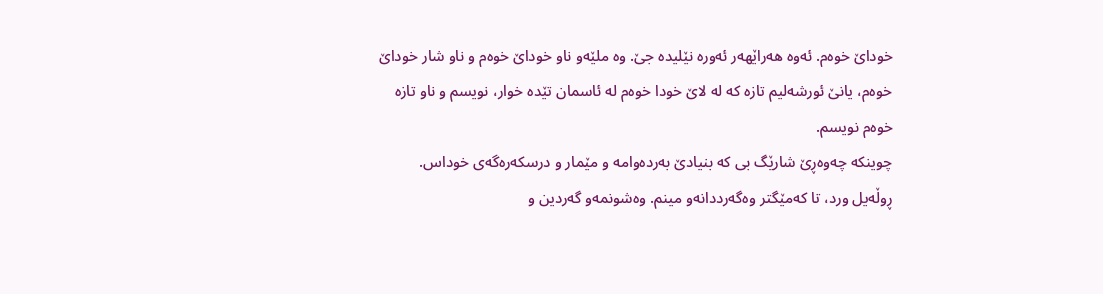خوداێ خوەم. ئەوه هەراێهەر ئەوره نێلیده جێ. وه ملێەو ناو خوداێ خوەم و ناو شار خوداێ خوەم، یانێ ئورشەلیم تازه که له لاێ خودا خوەم له ئاسمان تێدە خوار، نویسم و ناو تازه خوەم نویسم.
چوینکه چەوەڕێ شارێگ بی که بنیادێ بەردەوامه و مێمار و درسکەرەگەی خوداس.
ڕوڵەیل ورد، تا کەمێگتر وەگەرددانەو مینم. وەشونمەو گەردین و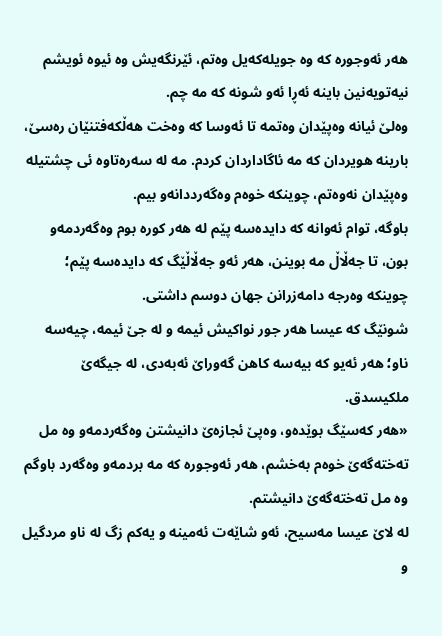هەر ئەوجورە که وه جویلەکەیل وەتم، ئێرنگەیش وه ئیوه ئویشم نیەتویەنین باینه ئەڕا ئەو شونه که مه چم.
وەلێ ئیانه وەپێدان وەتمه تا ئەوسا که وەخت هەڵکەفتنێان رەسێ، بارینه هویردان که مه ئاگاداردان کردم. مه له سەرەتاوه ئی چشتیله وەپێدان نەوەتم، چوینکه خوەم وەگەرددانەو بیم.
باوگه، توام ئەوانه که دایدەسه پێم له هەر کوره بوم وەگەردمەو بون، تا جەڵاڵ مه بوینن، هەر ئەو جەڵاڵێگ که دایدەسه پێم؛ چوینکه وەرجه دامەزرانن جهان دوسم داشتی.
شونێگ که عیسا هەر جور نواکیش ئیمه و له جێ ئیمه، چیەسه ناو؛ هەر ئەیو که بیەسه کاهن گەوراێ ئەبەدی، له جیگەێ ملکیسدق.
«هەر کەسێگ بوێدەو، وەپێ ئجازەێ دانيشتن وەگەردمەو وه مل تەختەگەێ خوەم بەخشم، هەر ئەوجورە که مه بردمەو وەگەرد باوگم وه مل تەختەگەێ دانیشتم.
له لاێ عیسا مەسیح، ئەو شاێەت ئەمینە و یەکم زگ له ناو مردگیل و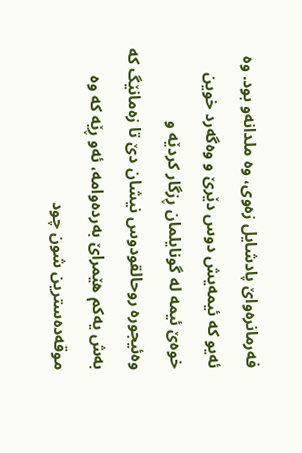فەرمانرەواێ پادشایل زەوی، وه ملدانەو بود. وه ئەیو که ئیمەیش دوس دێرێ و وەگەرد خوین خوەێ ئیمه له گونایلمان ڕزگار کردێه و
وەئیجوره روحالقودوس نیشان دێ تا زەمانێگ که بەش یەکم هێمراێ بەردەوامه، ئەو ڕێه که وه موقەدەسترین شون چود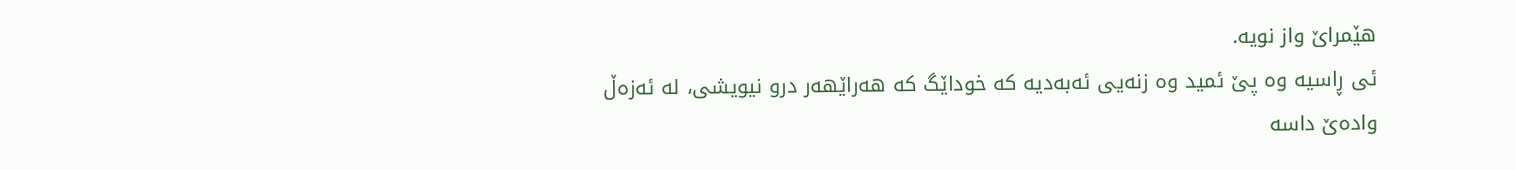هێمراێ واز نویه.
ئی ڕاسیه وه پێ ئمید وه زنەیی ئەبەدیه که خوداێگ که هەراێهەر درو نیویشی، له ئەزەڵ وادەێ داسه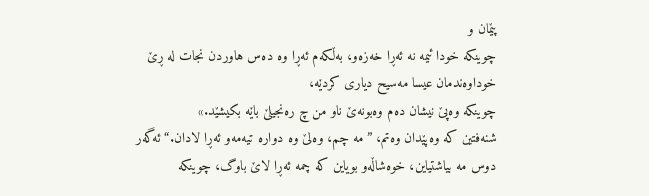پێمان و
چوینکه خودا ئیمه نه ئەڕا خەزەو، بەڵکەم ئەڕا وه دەس هاوردن نجات له ڕێ خوداوەندمان عیسا مەسیح دیاری کردێه،
چوینکه وەپێ نیشان دەم وەبونەێ ناو من چ رەنجیلێ باێه بکیشێد.»
شنەفتین که وەپێدان وەتم، ”مه چم، وەلێ وه دواره تیەمەو ئەڕا لادان.“ ئەگەر دوس مه بیاشتیاین، خوەشاڵەو بویاین که چمه ئەڕا لاێ باوگ، چوینکه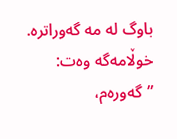باوگ له مه گەوراتره.
خوڵامەگه وەت: ”گەورەم،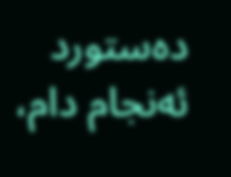دەستورد ئەنجام دام،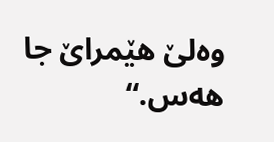وەلێ هێمراێ جا هەس.“